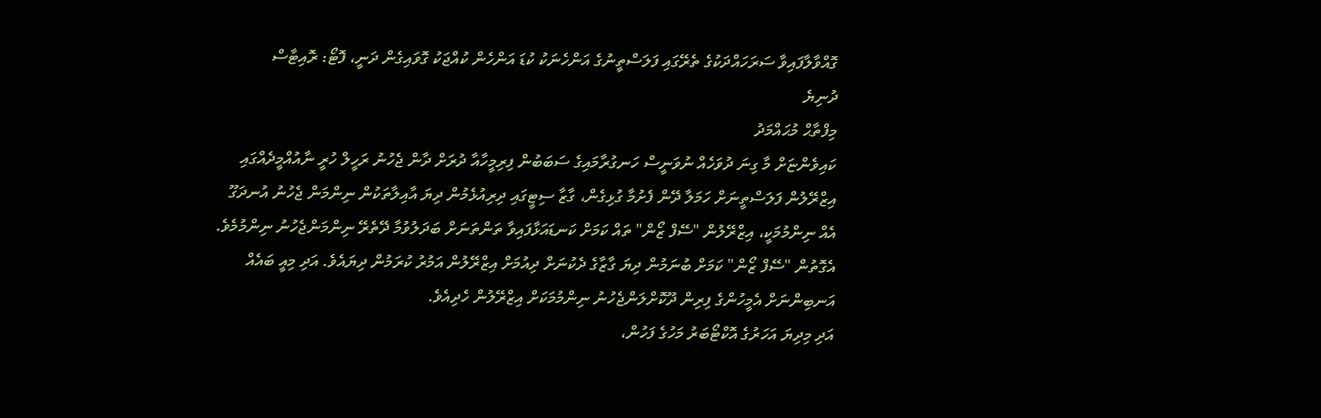ގޮއްވާލާފައިވާ ސަރަހައްދަކުގެ ތެރޭގައި ފަލަސްތީނުގެ އަންހެނަކު ކުޑަ އަންހެން ކުއްޖަކު ގޮވައިގެން ދަނީ، ފޮޓޯ: ރޮއިޓާސް
ދުނިޔެ
މިފްތާޙް މުޙައްމަދު
ކައިވެންޏަށް މާ ގިނަ ދުވަހެއް ނުވަނީސް ހަނގުރާމައިގެ ސަބަބުން ފިރިމީހާއާ ދުރަށް ދާން ޖެހުނު ރަހީލް ހުރީ ނާއުއްމީދެއްގައި
އިޒްރޭލުން ފަލަސްތީނަށް ހަމަލާ ދޭން ފެށުމާ ގުޅިގެން، ގާޒާ ސިޓީގައި ދިރިއުޅެމުން ދިޔަ އާއިލާތަކުން ނިންމަން ޖެހުނު އުނދަގޫ އެއް ނިންމުމަކީ، އިޒްރޭލުން "ސޭފް ޒޯން" ތައް ކަމަށް ކަނޑައަޅާފައިވާ ތަންތަނަށް ބަދަލުވުމާ ދޭތެރޭ ނިންމަންޖެހުނު ނިންމުމެވެ.
އެގޮތުން "ސޭފް ޒޯން" ކަމަށް ބުނަމުން ދިޔަ ގާޒާގެ ދެކުނަށް ދިއުމަށް އިޒްރޭލުން އަމުރު ކުރަމުން ދިޔައެވެ. އަދި މިއީ ބައެއް އަނބިންނަށް އެމީހުންގެ ފިރިން ދޫކޮށްލަންޖެހުނު ނިންމުމަކަށް އިޒްރޭލުން ހެދިއެވެ.
އަދި މިދިޔަ އަހަރުގެ އޮކްޓޯބަރު މަހުގެ ފަހުން،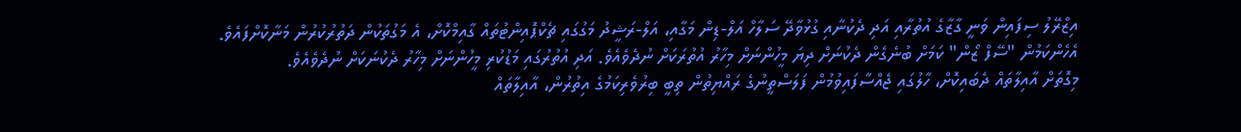އިޒްރޭލު ސިފައިން ވަނީ ގާޒާގެ އުތުރާއި އަދި ދެކުނާއި ގުޅުވާދޭ ސަލާހް އަލް-ޑިން މަގާއި، އަލް-ރަޝީދު މަގުގައި ޗެކްޕޮއިންޓުތައް ގާއިމްކޮށް، އެ މަގުތަކުން ދަތުރުކުރުން މަނާކޮށްފައެވެ. އެހެންކަމުން "ސޭފް ޒޯން" ކަމަށް ބުނެގެން ދެކުނަށް ދިޔަ މީހުންނަށް މިހާރު އުތުރަކަށް ނުދެވެއެވެ. އަދި އުތުރުގައި މަޑުކުރި މީހުންނަށް މިހާރު ދެކުނަކަށް ނުދެވެއެވެ.
މިގޮތަށް އާއިލާތައް ދެބައިކޮށް، ހާލުގައި ޖެއްސާފައިވުމުން ފަލަސްތީނުގެ ރައްޔިތުން ތިބީ ބިރުވެރިކަމުގެ އިތުރުން، އާއިލާތައް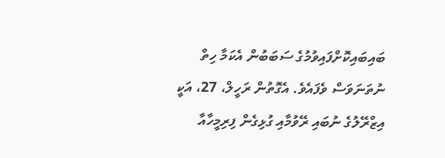ބައިބައިކޮށްފައިވުމުގެ ސަބަބުން އެކަމާ ހިތް ނުތަނަވަސް ވެފައެވެ. އެގޮތުން ރަހީލް، 27، އަކީ އިޒްރޭލުގެ ނުބައި ރޭވުމާއި ގުޅިގެން ފިރިމީހާއާ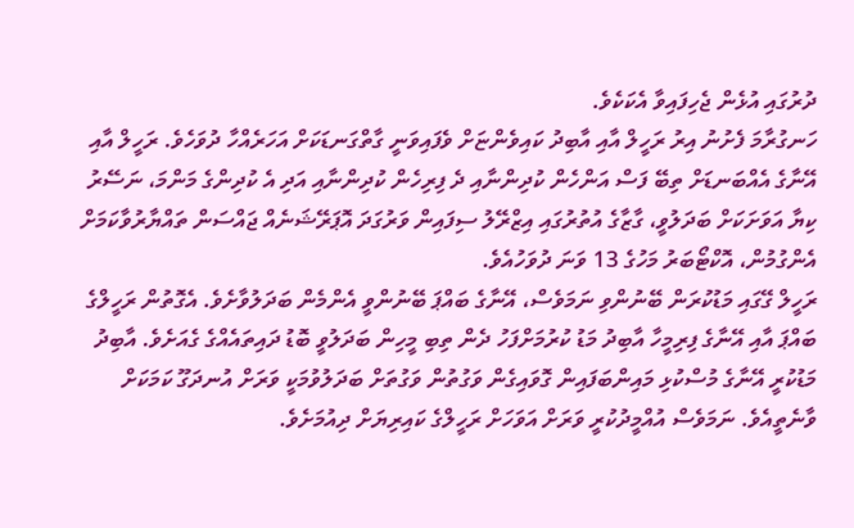ދުރުގައި އުޅެން ޖެހިފައިވާ އެކަކެވެ.
ހަނގުރާމަ ފެށުނު އިރު ރަހީލް އާއި އާބިދު ކައިވެންޏަށް ވެފައިވަނީ ގާތްގަނޑަކަށް އަހަރެއްހާ ދުވަހެވެ. ރަހީލް އާއި އޭނާގެ އެއްބަނޑަށް ތިބޭ ފަސް އަންހެން ކުދިންނާއި ދެ ފިރިހެން ކުދިންނާއި އަދި އެ ކުދިންގެ މަންމަ، ނަސޭރު ކިޔާ އަވަށަކަށް ބަދަލުވީ، ގާޒާގެ އުތުރުގައި އިޒްރޭލު ސިފައިން ވަރުގަދަ އޮޕަރޭޝަނެއް ޖައްސަން ތައްޔާރުވާކަމަށް އެންގުމުން، އޮކްޓޯބަރު މަހުގެ 13 ވަނަ ދުވަހުއެވެ.
ރަހީލް ގޭގައި މަޑުކުރަން ބޭނުންވި ނަމަވެސް، އޭނާގެ ބައްޕަ ބޭނުންވީ އެންމެން ބަދަލުވާށެވެ. އެގޮތުން ރަހީލްގެ ބައްޕަ އާއި އޭނާގެ ފިރިމީހާ އާބިދު މަޑު ކުރުމަށްފަހު ދެން ތިބި މީހިން ބަދަލުވީ ބޮޑު ދައިތައެއްގެ ގެއަށެވެ. އާބިދު މަޑުކުރީ އޭނާގެ މުސްކުޅި މައިންބަފައިން ގޮވައިގެން ވަގުތުން ވަގުތަށް ބަދަލުވުމަކީ ވަރަށް އުނދަގޫ ކަމަކަށް ވާނެތީއެވެ. ނަމަވެސް އުއްމީދުކުރީ ވަރަށް އަވަހަށް ރަހީލްގެ ކައިރިޔަށް ދިއުމަށެވެ.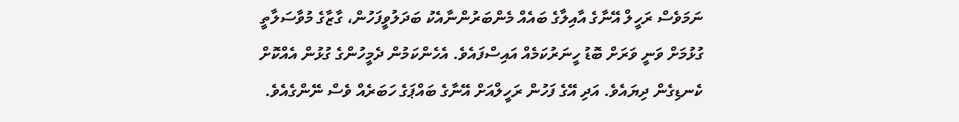ނަމަވެސް ރަހީލް އޭނާގެ އާއިލާގެ ބައެއް މެންބަރުންނާއެކު ބަދަލުވީފަހުން، ގާޒާގެ މުވާސަލާތީ ގުޅުމަށް ވަނީ ވަރަށް ބޮޑު ހީނަރުކަމެއް އައިސްފައެވެ. އެހެންކަމުން ދެމީހުންގެ ގުޅުން އެއްކޮށް ކެނޑިގެން ދިޔައެވެ. އަދި އޭގެ ފަހުން ރަހީލްއަށް އޭނާގެ ބައްޕަގެ ހަބަރެއް ވެސް ނޭންގެއެވެ.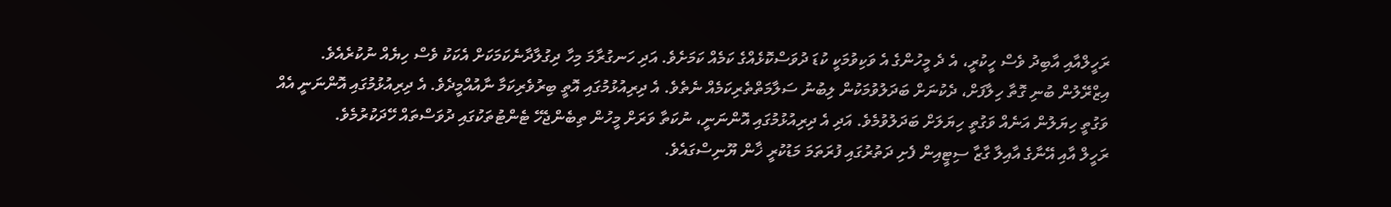ރަހީލްއާއި އާބިދު ވެސް ހީކުރީ، އެ ދެ މީހުންގެ އެ ވަކިވުމަކީ ކުޑަ ދުވަސްކޮޅެއްގެ ކަމެއް ކަމަށެވެ. އަދި ހަނގުރާމަ މިހާ ދިގުލާދާނެކަމަކަށް އެކަކު ވެސް ހިޔެއް ނުކުރެއެވެ.
އިޒްރޭލުން ބުނި ގޮތާ ހިލާފަށް، ދެކުނަށް ބަދަލުވުމަކުން ލިބުނު ސަލާމަތްތެރިކަމެއް ނެތެވެ. އެ ދިރިއުޅުމުގައި އޮތީ ބިރުވެރިކަމާ ނާއުއްމީދެވެ. އެ ދިރިއުޅުމުގައި އޮންނަނީ އެއް ވަގުތީ ހިޔަލުން އަނެއް ވަގުތީ ހިޔަލަށް ބަދަލުވުމެވެ. އަދި އެ ދިރިއުޅުމުގައި އޮންނަނީ، ނުކަތާ ވަރަށް މީހުން ތިބެންޖެހޭ ޓެންޓުތަކުގައި ދުވަސްތައް ހޭދަކުރުމެވެ.
ރަހީލް އާއި އޭނާގެ އާއިލާ ގާޒާ ސިޓީއިން ފެށި ދަތުރުގައި ފުރަތަމަ މަޑުކުރީ ޚާން ޔޫނިސްގައެވެ.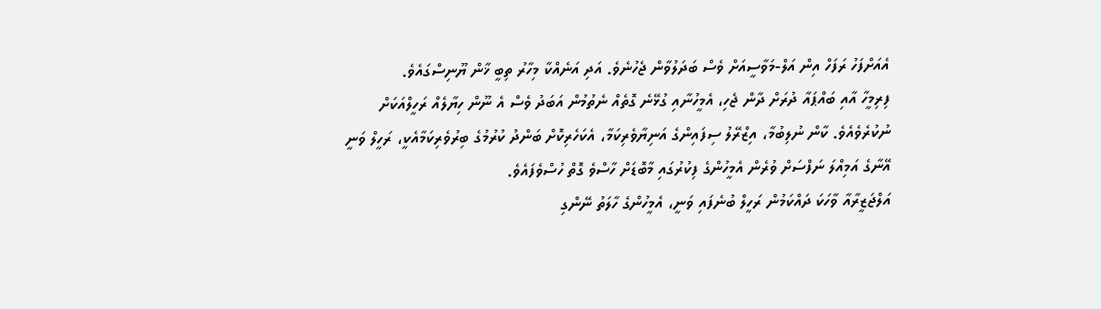އެއަށްފަހު ރަފަހް އިން އަލް-މަވާސީއަށް ވެސް ބަދަލުވާން ޖެހުނެވެ. އަދި އަނެއްކާ މިހާރު ތިބީ ޚާން ޔޫނިސްގައެވެ.
ފިރިމީހާ އާއި ބައްޕައާ ދުރަށް ދާން ޖެހި، އެމީހުނާއި ގުޅޭނެ ގޮތެއް ނެތުމުން އަބަދު ވެސް އެ ނޫން ހިޔާލެއް ރަހީލްއަކަށް ނުކުރެވެއެވެ. ކާން ނުލިބުމާ، އިޒްރޭލު ސިފައިންގެ އަނިޔާވެރިކަމާ، އެކަހެރިކޮށް ބަންދު ކުރުމުގެ ބިރުވެރިކަމާއެކީ، ރަހީލް ވަނީ އޭނާގެ އަމިއްލަ ނަފްސަށް ވުރެން އެމީހުންގެ ފިކުރުގައި މާބޮޑަށް ހާސްވެ ގޮތް ހުސްވެފައެވެ.
އަލްޖަޒީރާއާ ވާހަކަ ދައްކަމުން ރަހީލް ބުނެފައި ވަނީ، އެމީހުންގެ ހާލަތު ނޭންގި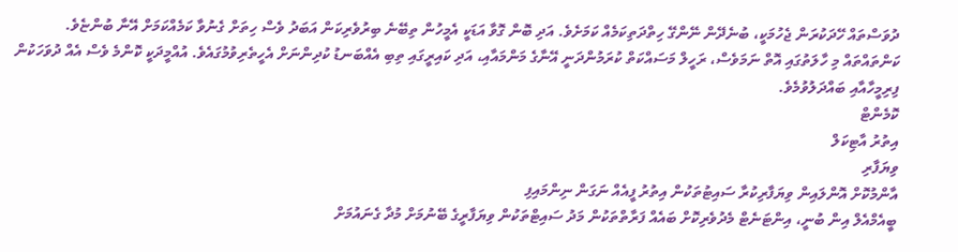ދުވަސްތައް ހޭދަކުރަން ޖެހުމަކީ، ބުނެދޭން ނޭންގޭ ހިތްދަތިކަމެއް ކަމަށެވެ. އަދި ބޮން ގޮވާ އަޑަކީ އެމީހުން ތިބޭނެ ބިރުވެރިކަން އަބަދު ވެސް ހިތަށް ގެނުވާ ކަމެއްކަމަށް އޭނާ ބުންޏެވެ.
ކަންތައްތައް މި ހާލަތުގައި އޮތް ނަމަވެސް، ރަހީލް މަސައްކަތް ކުރަމުންދަނީ އޭނާގެ މަންމައާއި، އަދި ކައިރީގައި ތިބި އެއްބަނޑު ކުދިންނަށް އެހީތެރިވުމުގައެވެ. އުއްމީދަކީ ކޮންމެ ވެސް އެއް ދުވަހަކުން ފިރިމީހާއާއި ބައްދަލުވުމެވެ.
ކޮމެންޓް
އިތުރު އާޓިކަލް
ވިޔަފާރި
އާންމުކޮށް އޮންލައިން ވިޔަފާރިކުރާ ސައިޓުތަކުން އިތުރު ފީއެއް ނަގަން ނިންމައިފި
ބީއެމްއެލް އިން ބުނީ، އިންޓަނެޓް މެދުވެރިކޮށް ބައެއް ފަރާތްތަކުން މަދު ސައިޓްތަކުން ވިޔަފާރީގެ ބޭނުމަށް މުދާ ގެނައުމަށް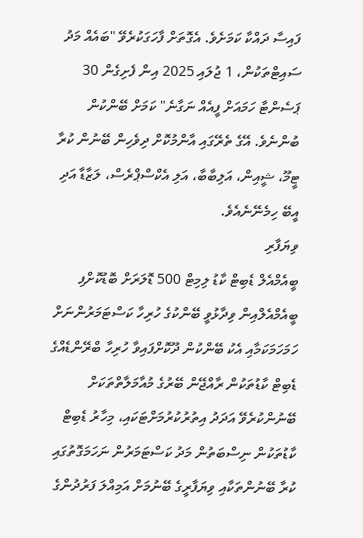ފައިސާ ދައްކާ ކަމަށެވެ. އެގޮތަށް ފާހަގަކުރެވޭ "ބައެއް މަދު ސައިޓްތަކުން، 1 ޖުލައި 2025 އިން ފެށިގެން 30 ޕަސެންޓާ ހަމައަށް ފީއެއް ނަގާނެ" ކަމަށް ބޭންކުން ބުންނެވެ. އޭގެ ތެރޭގައި އާންމުކޮށް ދިވެހިން ބޭނުން ކުރާ ޓީމޫ، ޝީއިން، އަލިބާބާ، އަލި އެކްސްޕްރެސް، ލަޒާޑާ އަދި އީބޭ ހިމެނޭނެއެވެ.
ވިޔަފާރި
ބީއެމްއެލް ޑެބިޓް ކާޑު ލިމިޓް 500 ޑޮލަރަށް ބޮޑުކޮށްފި
ބީއެމްއެލްއިން ވިދާޅުވީ ބޭންކުގެ ހުރިހާ ކަސްޓަމަރުންނަށް ހަމަހަމަކަމާއި އެކު ބޭންކުން ދޫކޮށްފައިވާ ހުރިހާ ބްރޭންޑެއްގެ ޑެބިޓް ކާޑުތަކުން ރާއްޖޭން ބޭރުގެ މުއާމަލާތްތަކަށް ބޭނުންކުރެވޭ އަދަދު އިތުރުކުރުމަށްޓަކައި، މިހާރު ޑެބިޓް ކާޑުތަކުން ނިސްބަތުން މަދު ކަސްޓަމަރުން ނަހަމަގޮތުގައި ކުރާ ބޭނުންތަކާއި ވިޔަފާރީގެ ބޭނުމަށް އަމިއްލަ ފަރުދުންގެ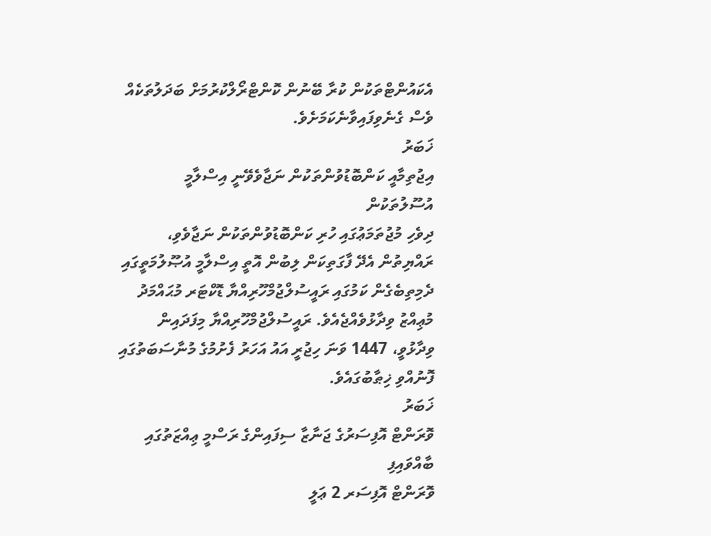އެކައުންޓްތަކުން ކުރާ ބޭނުން ކޮންޓްރޯލްކުރުމަށް ބަދަލުތަކެއް ވެސް ގެނެވިފައިވާނެކަމަށެވެ.
ޚަބަރު
އިޖުތިމާއީ ކަންބޮޑުވުންތަކުން ނަޖާވެވޭނީ އިސްލާމީ އުސޫލުތަކުން
ދިވެހި މުޖުތަމަޢުގައި ހުރި ކަންބޮޑުވުންތަކުން ނަޖާވެވި، ރައްޔިތުން އެދޭ ފާގަތިކަން ލިބުން އޮތީ އިސްލާމީ އުޞޫލުމަތީގައި ދެމިތިބެގެން ކަމުގައި ރައީސުލްޖުމްހޫރިއްޔާ ޑޮކްޓަރ މުޙައްމަދު މުޢިއްޒު ވިދާޅުވެއްޖެއެވެ. ރައީސުލްޖުމްހޫރިއްޔާ މިފަދައިން ވިދާޅުވީ، 1447 ވަނަ ހިޖުރީ އައު އަހަރު ފެށުމުގެ މުނާސަބަތުގައި ފޮނުއްވި ޚިޠާބުގައެވެ.
ޚަބަރު
ވޮރަންޓް އޮފިސަރުގެ ޖަނާޒާ ސިފައިންގެ ރަސްމީ ޢިއްޒަތުގައި ބާއްވައިފި
ވޮރަންޓް އޮފިސަރ 2 ޢަލީ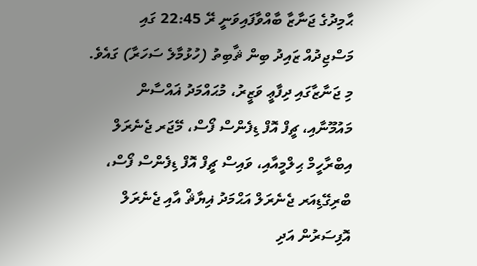ޙާމިދުގެ ޖަނާޒާ ބާއްވާފައިވަނީ ރޭ 22:45 ގައި މަސްޖިދުއް ޒައިދު ބިން ޘާބިތު (ހުޅުމާލެ ސަހަރާ) ގައެވެ. މި ޖަނާޒާގައި ދިފާޢީ ވަޒީރު، މުޙައްމަދު ޣައްސާން މައުމޫނާއި، ޗީފް އޮފް ޑިފެންސް ފޯސް، މޭޖަރ ޖެނެރަލް އިބްރާހީމް ޙިލްމީއާއި، ވައިސް ޗީފް އޮފް ޑިފެންސް ފޯސް، ބްރިގޭޑިއަރ ޖެނެރަލް އަޙްމަދު ޣިޔާޘް އާއި ޖެނެރަލް އޮފިސަރުން އަދި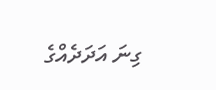ގިނަ އަދަދެއްގެ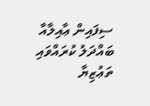ސިފައިން ޢާއިލާއާ ބައްދަލު ކުރައްވައި ތަޢުޒިޔާ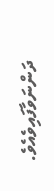ދަންނަވާފައިވެއެވެ.